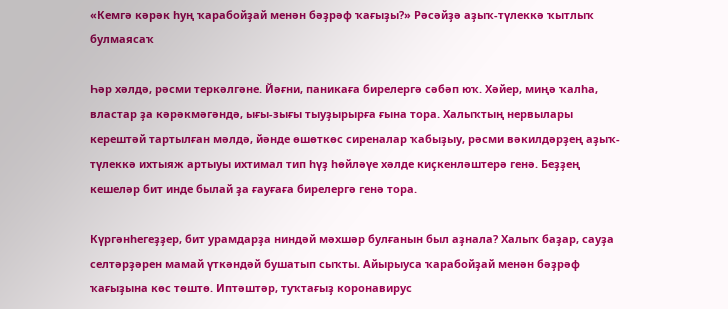«Кемгә кәрәк һуң ҡарабойҙай менән бәҙрәф ҡағыҙы?» Рәсәйҙә аҙыҡ-түлеккә ҡытлыҡ булмаясаҡ

Һәр хәлдә, рәсми теркәлгәне. Йәғни, паникаға бирелергә сәбәп юҡ. Хәйер, миңә ҡалһа, властар ҙа кәрәкмәгәндә, ығы-зығы тыуҙырырға ғына тора. Халыҡтың нервылары керештәй тартылған мәлдә, йәнде өшөткөс сиреналар ҡабыҙыу, рәсми вәкилдәрҙең аҙыҡ-түлеккә ихтыяж артыуы ихтимал тип һүҙ һөйләүе хәлде киҫкенләштерә генә. Беҙҙең кешеләр бит инде былай ҙа ғауғаға бирелергә генә тора.

Күргәнһегеҙҙер, бит урамдарҙа ниндәй мәхшәр булғанын был аҙнала? Халыҡ баҙар, сауҙа селтәрҙәрен мамай үткәндәй бушатып сыҡты. Айырыуса ҡарабойҙай менән бәҙрәф ҡағыҙына көс төштө. Иптәштәр, туҡтағыҙ коронавирус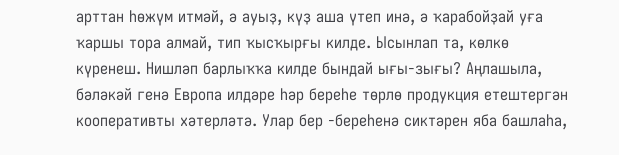арттан һөжүм итмәй, ә ауыҙ, күҙ аша үтеп инә, ә ҡарабойҙай уға ҡаршы тора алмай, тип ҡысҡырғы килде. Ысынлап та, көлкө күренеш. Нишләп барлыҡҡа килде бындай ығы-зығы? Аңлашыла, бәләкәй генә Европа илдәре һәр береһе төрлө продукция етештергән кооперативты хәтерләтә. Улар бер -береһенә сиктәрен яба башлаһа,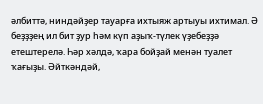әлбиттә, ниндәйҙер тауарға ихтыяж артыуы ихтимал. Ә беҙҙҙең ил бит ҙур һәм күп аҙыҡ-түлек үҙебеҙҙә етештерелә. Һәр хәлдә, ҡара бойҙай менән туалет ҡағыҙы. Әйткәндәй,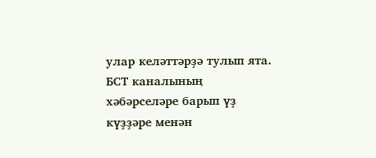улар келәттәрҙә тулып ята. БСТ каналының хәбәрселәре барып үҙ күҙҙәре менән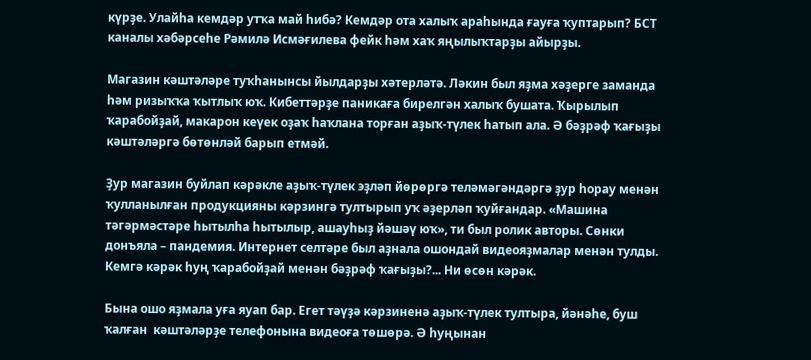күрҙе. Улайһа кемдәр утҡа май һибә? Кемдәр ота халыҡ араһында ғауға ҡуптарып? БСТ каналы хәбәрсеһе Рәмилә Исмәғилева фейк һәм хаҡ яңылыҡтарҙы айырҙы.

Магазин кәштәләре туҡһанынсы йылдарҙы хәтерләтә. Ләкин был яҙма хәҙерге заманда һәм ризыҡҡа ҡытлыҡ юҡ. Кибеттәрҙе паникаға бирелгән халыҡ бушата. Ҡырылып ҡарабойҙай, макарон кеүек оҙаҡ һаҡлана торған аҙыҡ-түлек һатып ала. Ә бәҙрәф ҡағыҙы кәштәләргә бөтөнләй барып етмәй.

Ҙур магазин буйлап кәрәкле аҙыҡ-түлек эҙләп йөрөргә теләмәгәндәргә ҙур һорау менән ҡулланылған продукцияны кәрзингә тултырып уҡ әҙерләп ҡуйғандар. «Машина тәгәрмәстәре һытылһа һытылыр, ашауһыҙ йәшәү юҡ», ти был ролик авторы. Сөнки донъяла – пандемия. Интернет селтәре был аҙнала ошондай видеояҙмалар менән тулды. Кемгә кәрәк һуң ҡарабойҙай менән бәҙрәф ҡағыҙы?... Ни өсөн кәрәк.

Бына ошо яҙмала уға яуап бар. Егет тәүҙә кәрзиненә аҙыҡ-түлек тултыра, йәнәһе, буш ҡалған  кәштәләрҙе телефонына видеоға төшөрә. Ә һуңынан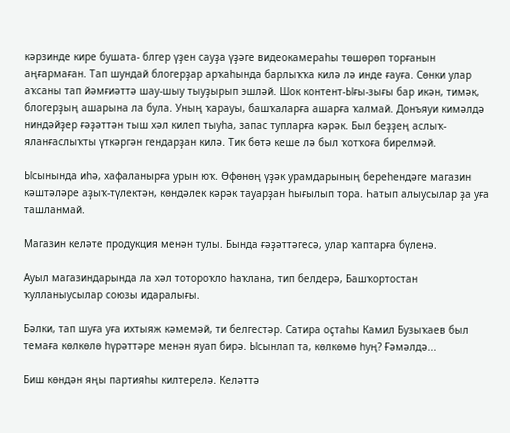кәрзинде кире бушата- блгер үҙен сауҙа үҙәге видеокамераһы төшөрөп торғанын аңғармаған. Тап шундай блогерҙар арҡаһында барлыҡҡа килә лә инде ғауға. Сөнки улар аҡсаны тап йәмғиәттә шау-шыу тыуҙырып эшләй. Шок контент-Ығы-зығы бар икән, тимәк, блогерҙың ашарына ла була. Уның ҡарауы, башҡаларға ашарға ҡалмай. Донъяуи кимәлдә ниндәйҙер ғәҙәттән тыш хәл килеп тыуһа, запас тупларға кәрәк. Был беҙҙең аслыҡ-яланғаслыҡты үткәргән гендарҙан килә. Тик бөтә кеше лә был ҡотҡоға бирелмәй.

Ысынында иһә, хафаланырға урын юҡ. Өфөнөң үҙәк урамдарының береһендәге магазин кәштәләре аҙыҡ-түлектән, көндәлек кәрәк тауарҙан һығылып тора. Һатып алыусылар ҙа уға ташланмай.

Магазин келәте продукция менән тулы. Бында ғәҙәттәгесә, улар ҡаптарға бүленә.

Ауыл магазиндарында ла хәл тотороҡло һаҡлана, тип белдерә, Башҡортостан ҡулланыусылар союзы идаралығы.

Бәлки, тап шуға уға ихтыяж кәмемәй, ти белгестәр. Сатира оҫтаһы Камил Бузыҡаев был темаға көлкөлө һүрәттәре менән яуап бирә. Ысынлап та, көлкөмө һуң? Ғәмәлдә...

Биш көндән яңы партияһы килтерелә. Келәттә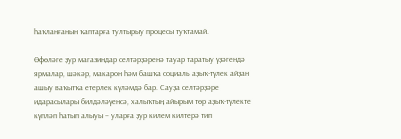һаҡланғанын ҡаптарға тултырыу процесы туҡтамай.

Өфөләге ҙур магазиндар селтәрҙәренә тауар таратыу үҙәгендә ярмалар, шәкәр, макарон һәм башҡа социаль аҙыҡ-түлек айҙан ашыу ваҡытҡа етерлек күләмдә бар. Сауҙа селтәрҙәре идарасылары билдәләүенсә, халыҡтың айырым төр аҙыҡ-түлекте күпләп һатып алыуы – уларға ҙур килем килтерә тип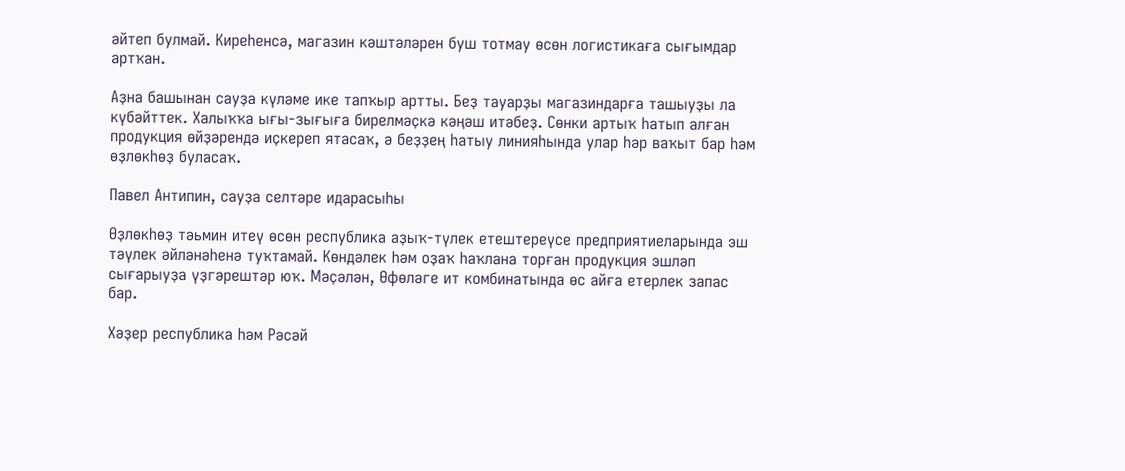әйтеп булмай. Киреһенсә, магазин кәштәләрен буш тотмау өсөн логистикаға сығымдар артҡан.

Аҙна башынан сауҙа күләме ике тапҡыр артты. Беҙ тауарҙы магазиндарға ташыуҙы ла күбәйттек. Халыҡҡа ығы-зығыға бирелмәҫкә кәңәш итәбеҙ. Сөнки артыҡ һатып алған продукция өйҙәрендә иҫкереп ятасаҡ, ә беҙҙең һатыу линияһында улар һәр ваҡыт бар һәм  өҙлөкһөҙ буласаҡ.

Павел Антипин, сауҙа селтәре идарасыһы

Өҙлөкһөҙ тәьмин итеү өсөн республика аҙыҡ-түлек етештереүсе предприятиеларында эш тәүлек әйләнәһенә туҡтамай. Көндәлек һәм оҙаҡ һаҡлана торған продукция эшләп сығарыуҙа үҙгәрештәр юҡ. Мәҫәлән, Өфөләге ит комбинатында өс айға етерлек запас бар.

Хәҙер республика һәм Рәсәй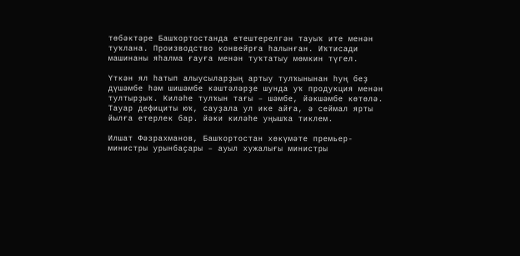төбәктәре Башҡортостанда етештерелгән тауыҡ ите менән туҡлана. Производство конвейрға һалынған. Иҡтисади машинаны яһалма ғауға менән туҡтатыу мөмкин түгел.

Үткән ял һатып алыусыларҙың артыу тулҡынынан һуң беҙ дүшәмбе һәм шишәмбе кәштәләрҙе шунда уҡ продукция менән тултырҙыҡ. Киләһе тулҡын тағы – шәмбе, йәкшәмбе көтөлә. Тауар дефициты юҡ, сауҙала ул ике айға, ә сеймал ярты йылға етерлек бар. йәки киләһе уңышҡа тиклем.

Илшат Фәзрахманов, Башҡортостан хөкүмәте премьер-министры урынбаҫары – ауыл хужалығы министры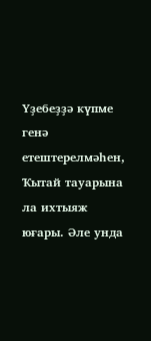Үҙебеҙҙә күпме генә етештерелмәһен, Ҡытай тауарына ла ихтыяж юғары. Әле унда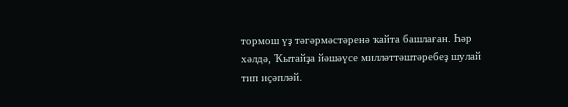тормош үҙ тәгәрмәстәренә ҡайта башлаған. Һәр хәлдә, Ҡытайҙа йәшәүсе милләттәштәребеҙ шулай тип иҫәпләй.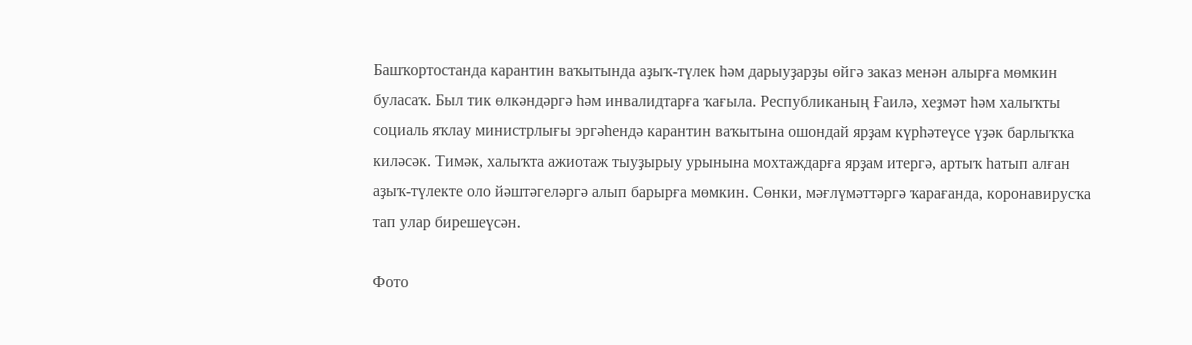Башҡортостанда карантин ваҡытында аҙыҡ-түлек һәм дарыуҙарҙы өйгә заказ менән алырға мөмкин буласаҡ. Был тик өлкәндәргә һәм инвалидтарға ҡағыла. Республиканың Ғаилә, хеҙмәт һәм халыҡты социаль яҡлау министрлығы эргәһендә карантин ваҡытына ошондай ярҙам күрһәтеүсе үҙәк барлыҡҡа киләсәк. Тимәк, халыҡта ажиотаж тыуҙырыу урынына мохтаждарға ярҙам итергә, артыҡ һатып алған аҙыҡ-түлекте оло йәштәгеләргә алып барырға мөмкин. Сөнки, мәғлүмәттәргә ҡарағанда, коронавирусҡа тап улар бирешеүсән.

Фото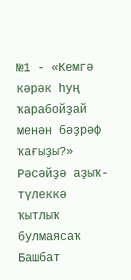№1 - «Кемгә кәрәк һуң ҡарабойҙай менән бәҙрәф ҡағыҙы?» Рәсәйҙә аҙыҡ-түлеккә ҡытлыҡ булмаясаҡ
Башбат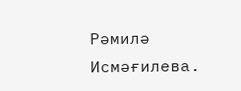Рәмилә Исмәғилева.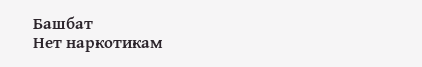Башбат
Нет наркотикам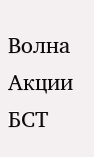Волна
Акции БСТ